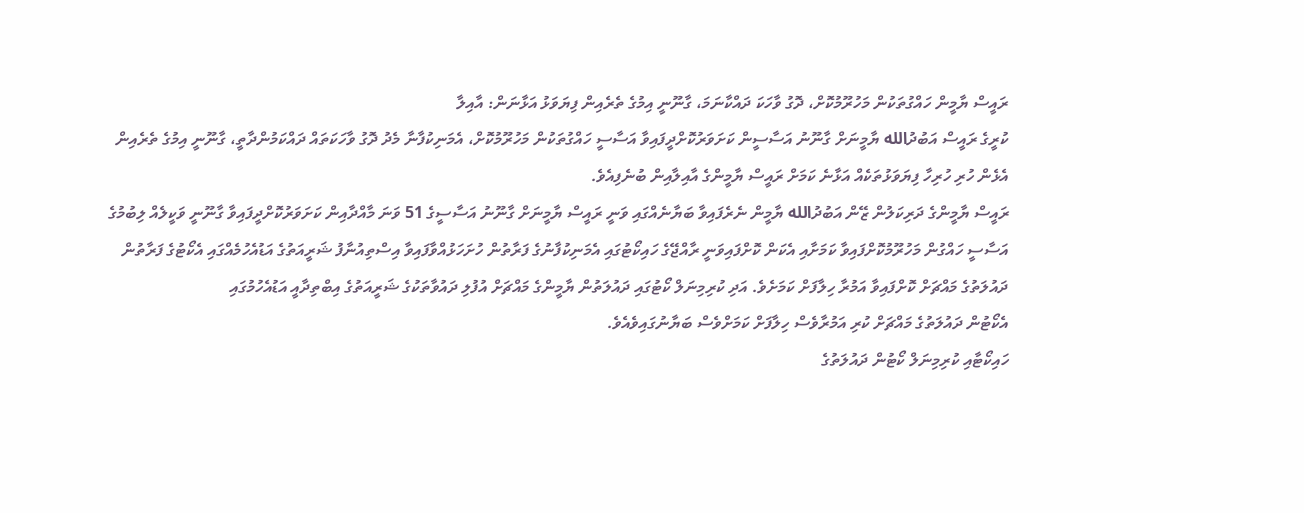ރައީސް ޔާމީން ހައްގުތަކުން މަހުރޫމުކޮށް، ދޮގު ވާހަކަ ދައްކާނަމަ، ގާނޫނީ އިމުގެ ތެރެއިން ފިޔަވަޅު އަޅާނަން: އާއިލާ
ކުރީގެ ރައީސް އަބުދުالله ޔާމީނަށް ގާނޫނު އަސާސީން ކަށަވަރުކޮށްދީފައިވާ އަސާސީ ހައްގުތަކުން މަހުރޫމުކޮށް، އެމަނިކުފާނާ މެދު ދޮގު ވާހަކަތައް ދައްކަމުންދާތީ، ގާނޫނީ އިމުގެ ތެރެއިން އެޅެން ހުރި ހުރިހާ ފިޔަވަޅުތަކެއް އަޅާނެ ކަމަށް ރައީސް ޔާމީންގެ އާއިލާއިން ބުނެފިއެވެ.
ރައީސް ޔާމީންގެ ދަރިކަލުން ޒޭން އަބުދުالله ޔާމީން ނެރެފައިވާ ބަޔާނެއްގައި ވަނީ ރައީސް ޔާމީނަށް ގާނޫނު އަސާސީގެ 51 ވަނަ މާއްދާއިން ކަށަވަރުކޮށްދީފައިވާ ގާނޫނީ ވަކީލެއް ލިބުމުގެ އަސާސީ ހައްގުން މަހުރޫމުކޮށްފައިވާ ކަމަށާއި އެކަން ކޮށްފައިވަނީ ރާއްޖޭގެ ހައިކޯޓުގައި އެމަނިކުފާނުގެ ފަރާތުން ހުށަހަޅުއްވާފައިވާ އިސްތިއުނާފު ޝަރީއަތުގެ އަޑުއެހުމެއްގައި އެކޯޓުގެ ފަރާތުން ދައުލަތުގެ މައްޗަށް ކޮށްފައިވާ އަމުރާ ހިލާފަށް ކަމަށެވެ. އަދި ކުރިމިނަލް ކޯޓުގައި ދައުލަތުން ޔާމީންގެ މައްޗަށް އުފުލި ދައުވާތަކުގެ ޝަރީއަތުގެ އިބްތިދާއީ އަޑުއެހުމުގައި
އެކޯޓުން ދައުލަތުގެ މައްޗަށް ކުރި އަމުރާވެސް ހިލާފަށް ކަމަށްވެސް ބަޔާނުގައިވެއެވެ.
ހައިކޯޓާއި ކުރިމިނަލް ކޯޓުން ދައުލަތުގެ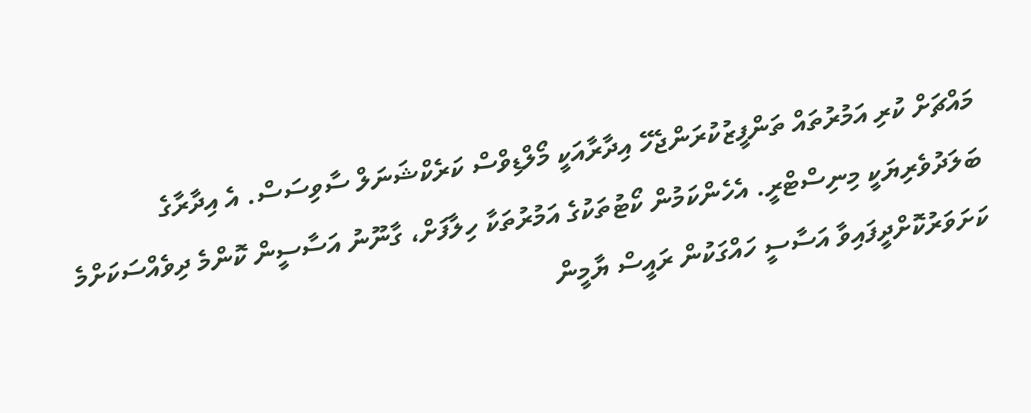މައްޗަށް ކުރި އަމުރުތައް ތަންފީޒުކުރަންޖެހޭ އިދާރާއަކީ މޯލްޑިވްސް ކަރެކްޝަނަލް ސާވިސަސް. އެ އިދާރާގެ ބަލަދުވެރިޔަކީ މިނިސްޓްރީ. އެހެންކަމުން ކޯޓުތަކުގެ އަމުރުތަކާ ހިލާފަށް، ގާނޫނު އަސާސީން ކޮންމެ ދިވެއްސަކަށްމެ ކަށަވަރުކޮށްދީފައިވާ އަސާސީ ހައްގަކުން ރައީސް ޔާމީން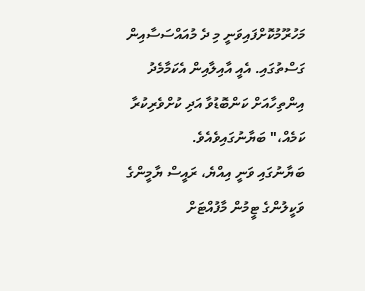މަހުރޫމުކޮށްފައިވަނީ މި ދެ މުއައްސަސާއިން ގަސްތުގައި. އެއީ އާއިލާއިން އެކަމާމެދު އިންތިހާއަށް ކަންބޮޑުވާ އަދި ކުށްވެރިކުރާ ކަމެއް،" ބަޔާނުގައިވެއެވެ.
ބަޔާނުގައި ވަނީ އިއްޔެ، ރައީސް ޔާމީންގެ ވަކީލުންގެ ޓީމުން މާފުއްޓަށް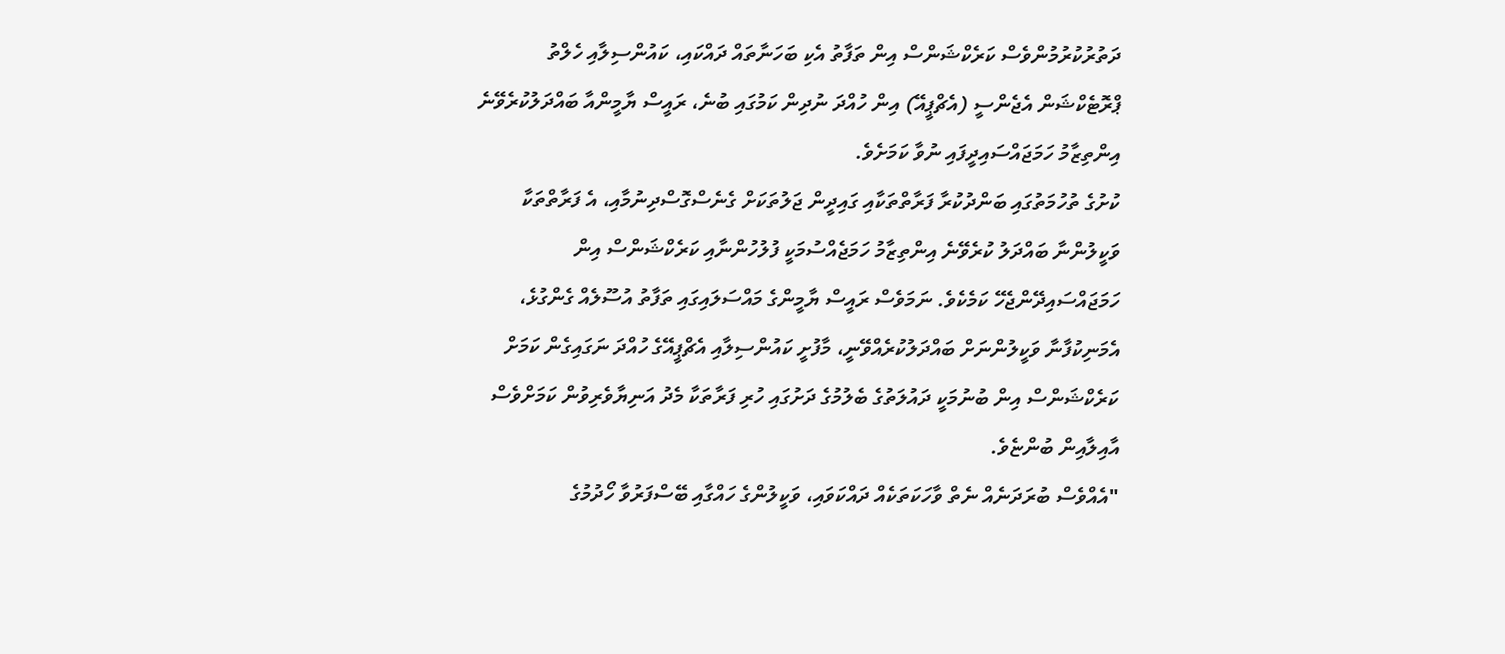ދަތުރުކުރުމުންވެސް ކަރެކްޝަންސް އިން ތަފާތު އެކި ބަހަނާތައް ދައްކައި، ކައުންސިލާއި ހެލްތު ޕްރޮޓެކްޝަން އެޖެންސީ (އެޗްޕީއޭ) އިން ހުއްދަ ނުދިން ކަމުގައި ބުނެ، ރައީސް ޔާމީންއާ ބައްދަލުކުރެވޭނެ އިންތިޒާމު ހަމަޖައްސައިދީފައި ނުވާ ކަމަށެވެ.
ކުށުގެ ތުހުމަތުގައި ބަންދުކުރާ ފަރާތްތަކާއި ގައިދީން ޖަލުތަކަށް ގެނެސްގޮސްދިނުމާއި، އެ ފަރާތްތަކާ ވަކީލުންނާ ބައްދަލު ކުރެވޭނެ އިންތިޒާމު ހަމަޖެއްސުމަކީ ފުލުހުންނާއި ކަރެކްޝަންސް އިން ހަމަޖައްސައިދޭންޖެހޭ ކަމެކެވެ. ނަމަވެސް ރައީސް ޔާމީންގެ މައްސަލައިގައި ތަފާތު އުސޫލެއް ގެންގުޅެ، އެމަނިކުފާނާ ވަކީލުންނަށް ބައްދަލުކުރެއްވޭނީ، މާފުށީ ކައުންސިލާއި އެޗްޕީއޭގެ ހުއްދަ ނަގައިގެން ކަމަށް ކަރެކްޝަންސް އިން ބުނުމަކީ ދައުލަތުގެ ބެލުމުގެ ދަށުގައި ހުރި ފަރާތަކާ މެދު އަނިޔާވެރިވުން ކަމަށްވެސް އާއިލާއިން ބުންޏެވެ.
"އެއްވެސް ބުރަދަނެއް ނެތް ވާހަކަތަކެއް ދައްކަވައި، ވަކީލުންގެ ހައްގާއި ބޭސްފަރުވާ ހޯދުމުގެ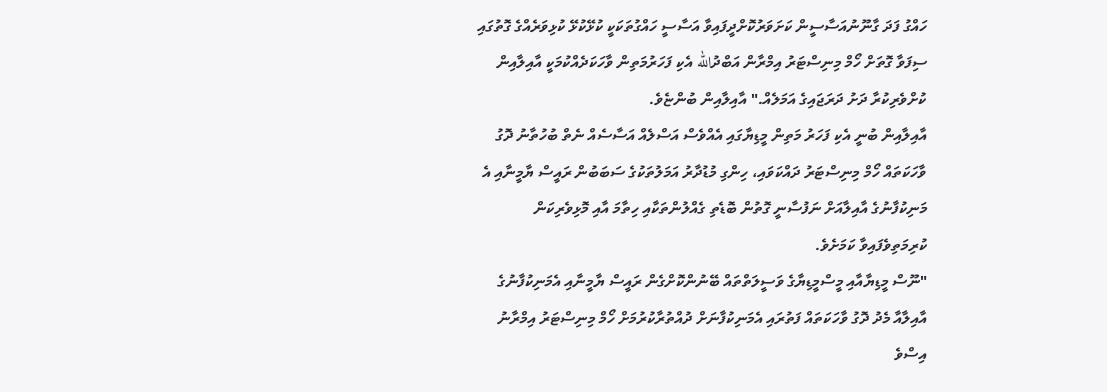ހައްގު ފަދަ ގާނޫނުއަސާސީން ކަށަވަރުކޮށްދީފައިވާ އަސާސީ ހައްގުތަކަކީ ކުޅޭކުޅޭ ކުޅިވަރެއްގެ ގޮތުގައި ސިފަވާ ގޮތަށް ހޯމް މިނިސްޓަރު އިމްރާން އަބްދުالله އެކި ފަހަރުމަތިން ވާހަކަދެއްކުމަކީ އާއިލާއިން ކުށްވެރިކުރާ ދަށު ދަރަޖައިގެ އަމަލެއް." އާއިލާއިން ބުންޏެވެ.
އާއިލާއިން ބުނީ އެކި ފަހަރު މަތިން މީޑިޔާގައި އެއްވެސް އަސްލެއް އަސާސެއް ނެތް ބުހުތާނު ދޮގު ވާހަކަތައް ހޯމް މިނިސްޓަރު ދައްކަވައި، ހިންގި މުޑުދާރު އަމަލުތަކުގެ ސަބަބުން ރައީސް ޔާމީނާއި އެ މަނިކުފާނުގެ އާއިލާއަށް ނަފުސާނީ ގޮތުން ބޮޑެތި ގެއްލުންތަކާއި ހިތާމަ އާއި މޮޅިވެރިކަން ކުރިމަތިވެފައިވާ ކަމަށެވެ.
"ނޫސް މީޑިޔާއާއި މީސްމީޑިޔާގެ ވަސީލަތްތައް ބޭނުންކޮށްގެން ރައީސް ޔާމީނާއި އެމަނިކުފާނުގެ އާއިލާއާ މެދު ދޮގު ވާހަކަތައް ފަތުރައި އެމަނިކުފާނަށް ދުއްތުރާކުރުމަށް ހޯމް މިނިސްޓަރު އިމްރާނު އިސްވެ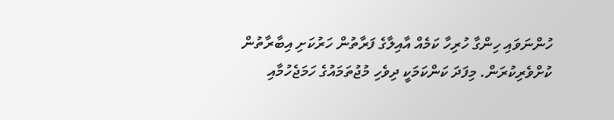ހުންނަވައި ހިންގާ ހުރިހާ ކަމެއް އާއިލާގެ ފަރާތުން ހަރުކަށި އިބާރާތުން ކުށްވެރިކުރަން. މިފަދަ ކަންކަމަކީ ދިވެހި މުޖުތަމައުގެ ހަމަޖެހުމާއި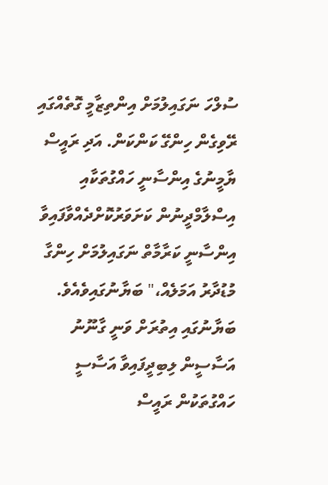ސުލްހަ ނަގައިލުމަށް އިންތިޒާމީ ގޮތެއްގައި ރޭވިގެން ހިންގޭ ކަންކަން. އަދި ރައީސް ޔާމީނުގެ އިންސާނީ ހައްގުތަކާއި އިސްލާމްދީނުން ކަށަވަރުކޮށްދެއްވާފައިވާ އިންސާނީ ކަރާމާތް ނަގައިލުމަށް ހިންގާ މުޑުދާރު އަމަލެއް،" ބަޔާނުގައިވެއެވެ.
ބަޔާނުގައި އިތުރަށް ވަނީ ގާނޫނު އަސާސީން ލިބިދީފައިވާ އަސާސީ ހައްގުތަކުން ރައީސް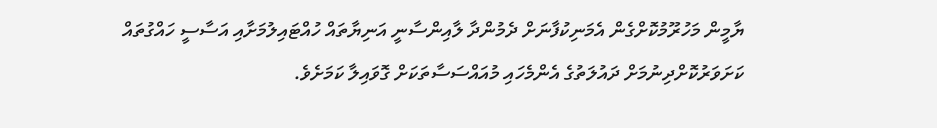ޔާމީން މަހުރޫމުކޮށްގެން އެމަނިކުފާނަށް ދެމުންދާ ލާއިންސާނީ އަނިޔާތައް ހުއްޓައިލުމަށާއި އަސާސީ ހައްގުތައް ކަށަވަރުކޮށްދިނުމަށް ދައުލަތުގެ އެންމެހައި މުއައްސަސާތަކަށް ގޮވައިލާ ކަމަށެވެ.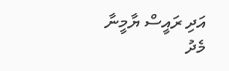އަދި ރައީސް ޔާމީނާ މެދު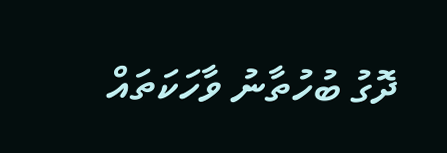ދޮގު ބުހުތާނު ވާހަކަތައް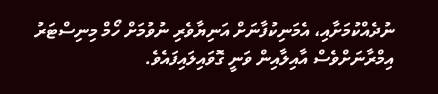ނުދެއްކުމަށާއި، އެމަނިކުފާނަށް އަނިޔާވެރި ނުވުމަށް ހޯމް މިނިސްޓަރު އިމްރާނަށްވެސް އާއިލާއިން ވަނީ ގޮވައިލައިފައެވެ.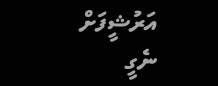އަރުޝީފަށް ނެގީ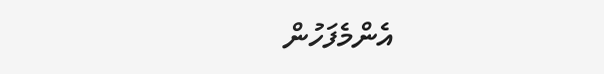އެންމެފަހުން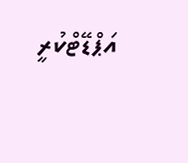އަޕްޑޭޓްކުރީ